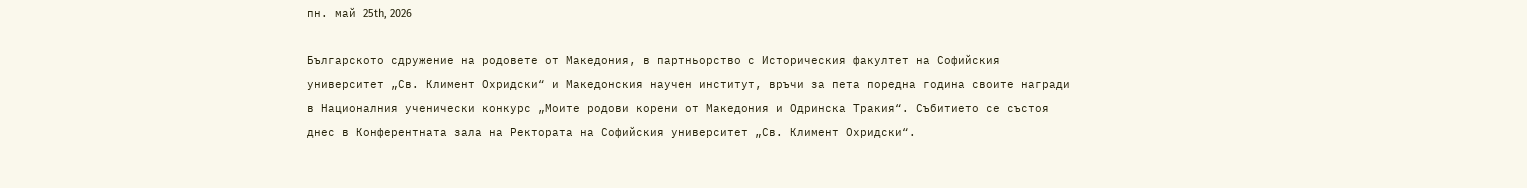пн. май 25th, 2026

Българското сдружение на родовете от Македония, в партньорство с Историческия факултет на Софийския университет „Св. Климент Охридски“ и Македонския научен институт, връчи за пета поредна година своите награди в Националния ученически конкурс „Моите родови корени от Македония и Одринска Тракия“. Събитието се състоя днес в Конферентната зала на Ректората на Софийския университет „Св. Климент Охридски“.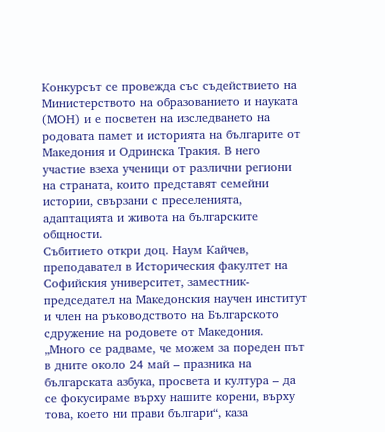Конкурсът се провежда със съдействието на Министерството на образованието и науката (МОН) и е посветен на изследването на родовата памет и историята на българите от Македония и Одринска Тракия. В него участие взеха ученици от различни региони на страната, които представят семейни истории, свързани с преселенията, адаптацията и живота на българските общности.
Събитието откри доц. Наум Кайчев, преподавател в Историческия факултет на Софийския университет, заместник-председател на Македонския научен институт и член на ръководството на Българското сдружение на родовете от Македония.
„Много се радваме, че можем за пореден път в дните около 24 май – празника на българската азбука, просвета и култура – да се фокусираме върху нашите корени, върху това, което ни прави българи“, каза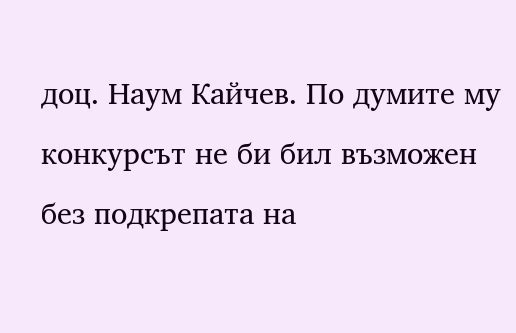доц. Наум Кайчев. По думите му конкурсът не би бил възможен без подкрепата на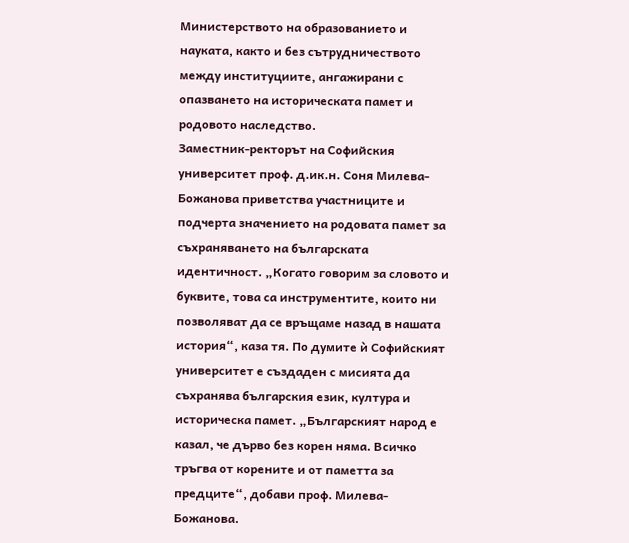Министерството на образованието и науката, както и без сътрудничеството между институциите, ангажирани с опазването на историческата памет и родовото наследство.
Заместник-ректорът на Софийския университет проф. д.ик.н. Соня Милева-Божанова приветства участниците и подчерта значението на родовата памет за съхраняването на българската идентичност. „Когато говорим за словото и буквите, това са инструментите, които ни позволяват да се връщаме назад в нашата история“, каза тя. По думите ѝ Софийският университет е създаден с мисията да съхранява българския език, култура и историческа памет. „Българският народ е казал, че дърво без корен няма. Всичко тръгва от корените и от паметта за предците“, добави проф. Милева-Божанова.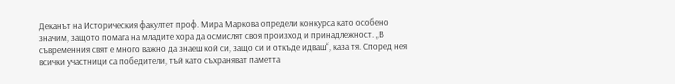Деканът на Историческия факултет проф. Мира Маркова определи конкурса като особено значим, защото помага на младите хора да осмислят своя произход и принадлежност. „В съвременния свят е много важно да знаеш кой си, защо си и откъде идваш“, каза тя. Според нея всички участници са победители, тъй като съхраняват паметта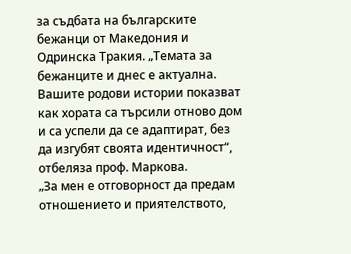за съдбата на българските бежанци от Македония и Одринска Тракия. „Темата за бежанците и днес е актуална. Вашите родови истории показват как хората са търсили отново дом и са успели да се адаптират, без да изгубят своята идентичност“, отбеляза проф. Маркова.
„За мен е отговорност да предам отношението и приятелството,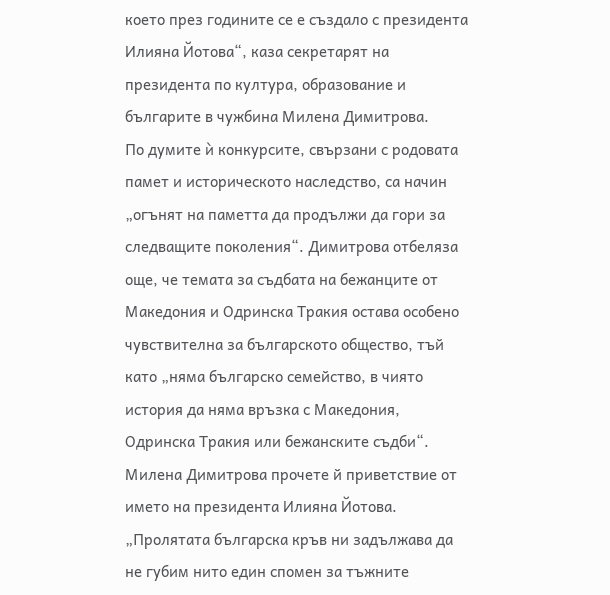което през годините се е създало с президента Илияна Йотова“, каза секретарят на президента по култура, образование и българите в чужбина Милена Димитрова.
По думите ѝ конкурсите, свързани с родовата памет и историческото наследство, са начин „огънят на паметта да продължи да гори за следващите поколения“. Димитрова отбеляза още, че темата за съдбата на бежанците от Македония и Одринска Тракия остава особено чувствителна за българското общество, тъй като „няма българско семейство, в чиято история да няма връзка с Македония, Одринска Тракия или бежанските съдби“.
Милена Димитрова прочете й приветствие от името на президента Илияна Йотова. „Пролятата българска кръв ни задължава да не губим нито един спомен за тъжните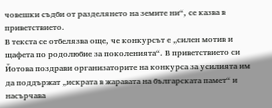човешки съдби от разделянето на земите ни“, се казва в приветствието.
В текста се отбелязва още, че конкурсът е „силен мотив и щафета по родолюбие за поколенията“. В приветствието си Йотова поздрави организаторите на конкурса за усилията им да поддържат „искрата в жаравата на българската памет“ и насърчава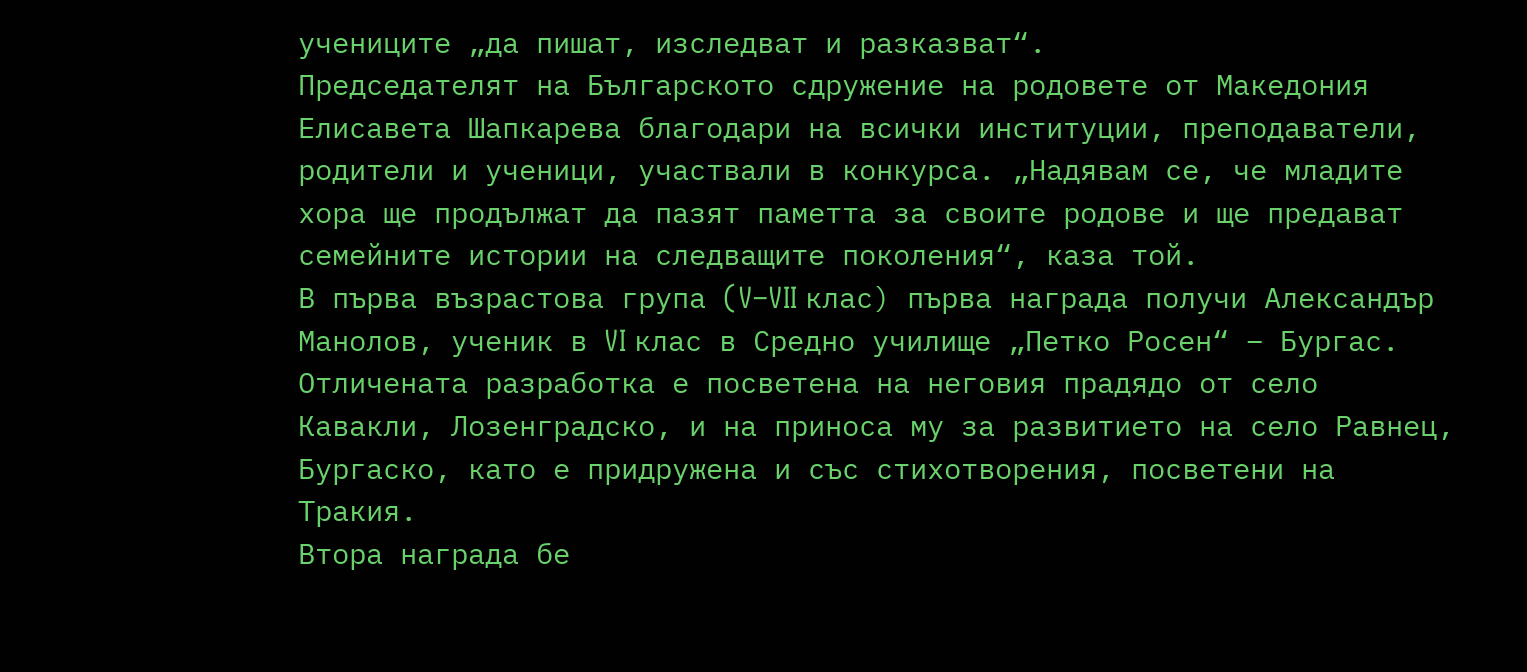учениците „да пишат, изследват и разказват“.
Председателят на Българското сдружение на родовете от Македония Елисавета Шапкарева благодари на всички институции, преподаватели, родители и ученици, участвали в конкурса. „Надявам се, че младите хора ще продължат да пазят паметта за своите родове и ще предават семейните истории на следващите поколения“, каза той.
В първа възрастова група (V–VII клас) първа награда получи Александър Манолов, ученик в VI клас в Средно училище „Петко Росен“ – Бургас. Отличената разработка е посветена на неговия прадядо от село Кавакли, Лозенградско, и на приноса му за развитието на село Равнец, Бургаско, като е придружена и със стихотворения, посветени на Тракия.
Втора награда бе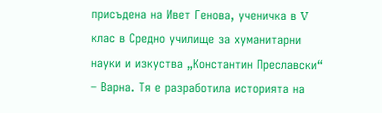присъдена на Ивет Генова, ученичка в V клас в Средно училище за хуманитарни науки и изкуства „Константин Преславски“ – Варна. Тя е разработила историята на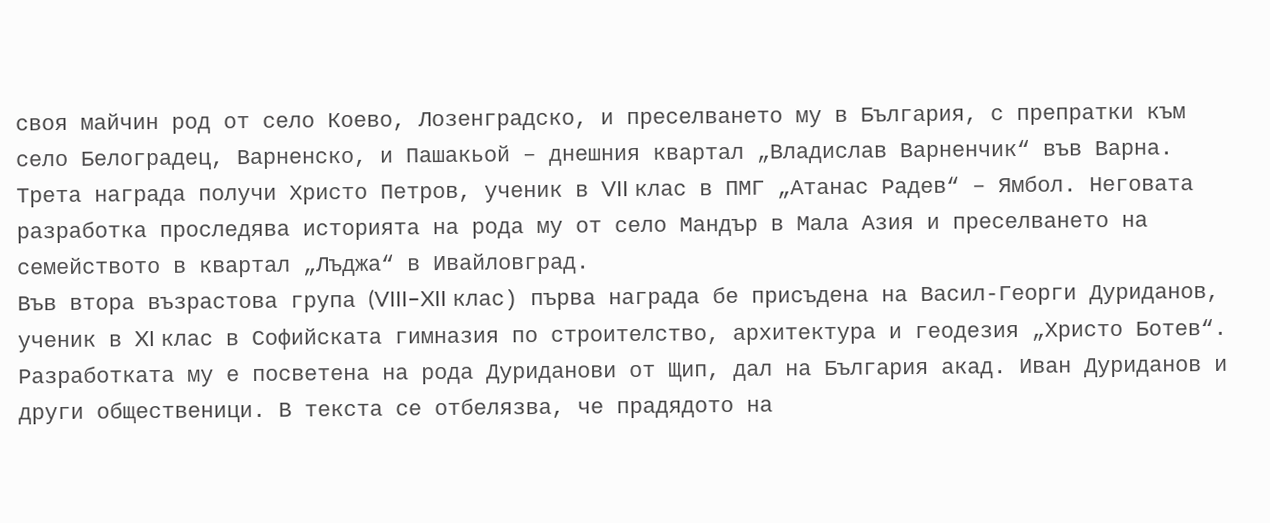своя майчин род от село Коево, Лозенградско, и преселването му в България, с препратки към село Белоградец, Варненско, и Пашакьой – днешния квартал „Владислав Варненчик“ във Варна.
Трета награда получи Христо Петров, ученик в VII клас в ПМГ „Атанас Радев“ – Ямбол. Неговата разработка проследява историята на рода му от село Мандър в Мала Азия и преселването на семейството в квартал „Лъджа“ в Ивайловград.
Във втора възрастова група (VIII–XII клас) първа награда бе присъдена на Васил-Георги Дуриданов, ученик в XI клас в Софийската гимназия по строителство, архитектура и геодезия „Христо Ботев“. Разработката му е посветена на рода Дуриданови от Щип, дал на България акад. Иван Дуриданов и други общественици. В текста се отбелязва, че прадядото на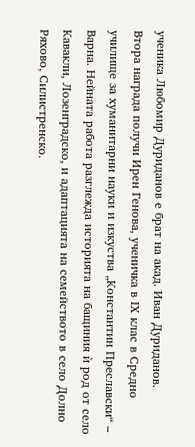ученика Любомир Дуриданов е брат на акад. Иван Дуриданов.
Втора награда получи Ирен Генова, ученичка в IX клас в Средно училище за хуманитарни науки и изкуства „Константин Преславски“ – Варна. Нейната работа разглежда историята на бащиния ѝ род от село Кавакли, Лозенградско, и адаптацията на семейството в село Долно Ряхово, Силистренско.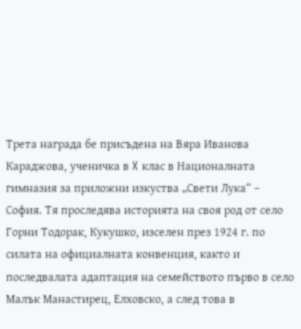Трета награда бе присъдена на Вяра Иванова Караджова, ученичка в X клас в Националната гимназия за приложни изкуства „Свети Лука“ – София. Тя проследява историята на своя род от село Горни Тодорак, Кукушко, изселен през 1924 г. по силата на официалната конвенция, както и последвалата адаптация на семейството първо в село Малък Манастирец, Елховско, а след това в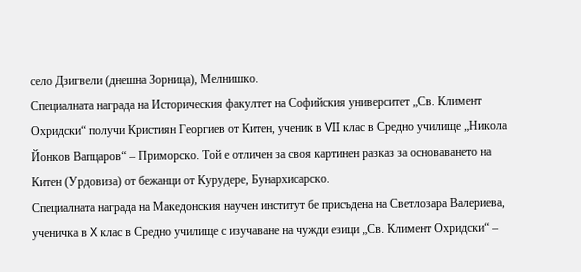село Дзигвели (днешна Зорница), Мелнишко.
Специалната награда на Историческия факултет на Софийския университет „Св. Климент Охридски“ получи Кристиян Георгиев от Китен, ученик в VII клас в Средно училище „Никола Йонков Вапцаров“ – Приморско. Той е отличен за своя картинен разказ за основаването на Китен (Урдовиза) от бежанци от Курудере, Бунархисарско.
Специалната награда на Македонския научен институт бе присъдена на Светлозара Валериева, ученичка в X клас в Средно училище с изучаване на чужди езици „Св. Климент Охридски“ –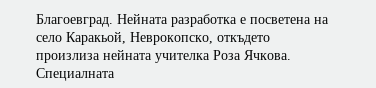Благоевград. Нейната разработка е посветена на село Каракьой, Неврокопско, откъдето произлиза нейната учителка Роза Ячкова.
Специалната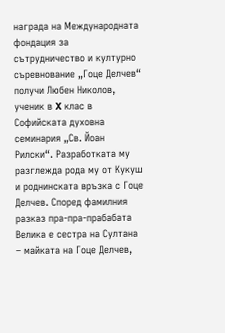награда на Международната фондация за сътрудничество и културно съревнование „Гоце Делчев“ получи Любен Николов, ученик в X клас в Софийската духовна семинария „Св. Йоан Рилски“. Разработката му разглежда рода му от Кукуш и роднинската връзка с Гоце Делчев. Според фамилния разказ пра-пра-прабабата Велика е сестра на Султана – майката на Гоце Делчев,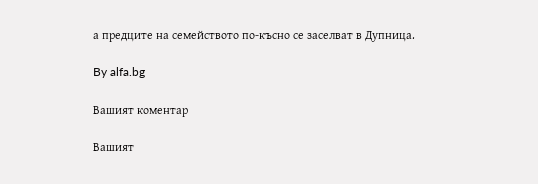а предците на семейството по-късно се заселват в Дупница.

By alfa.bg

Вашият коментар

Вашият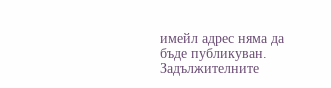имейл адрес няма да бъде публикуван. Задължителните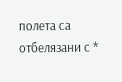полета са отбелязани с *